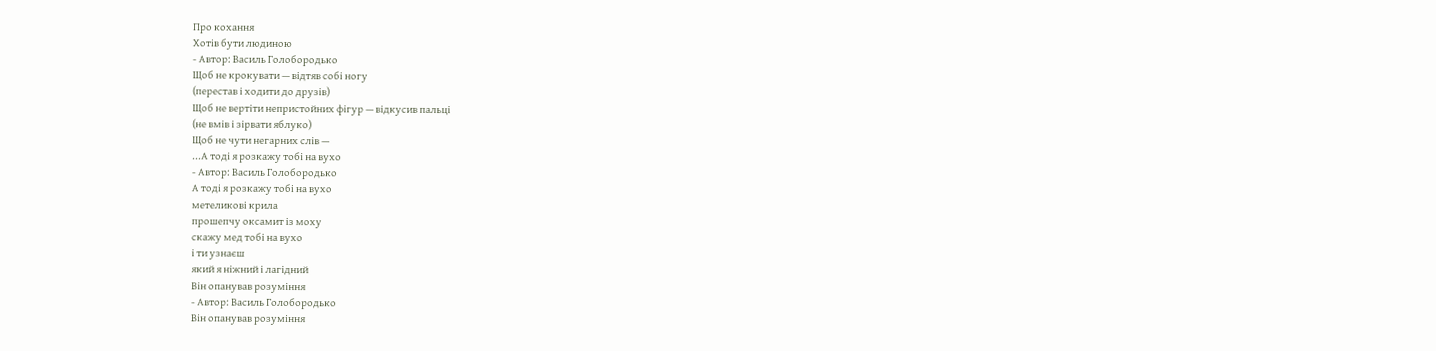Про кохання
Хотів бути людиною
- Автор: Василь Голобородько
Щоб не крокувати — відтяв собі ногу
(перестав і ходити до друзів)
Щоб не вертіти непристойних фігур — відкусив пальці
(не вмів і зірвати яблуко)
Щоб не чути негарних слів —
...А тоді я розкажу тобі на вухо
- Автор: Василь Голобородько
А тоді я розкажу тобі на вухо
метеликові крила
прошепчу оксамит із моху
скажу мед тобі на вухо
і ти узнаєш
який я ніжний і лагідний
Він опанував розуміння
- Автор: Василь Голобородько
Він опанував розуміння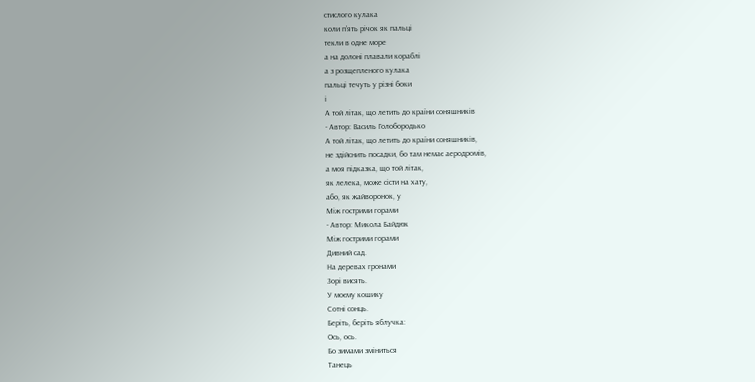стислого кулака
коли п’ять річок як пальці
текли в одне море
а на долоні плавали кораблі
а з розщепленого кулака
пальці течуть у різні боки
і
А той літак, що летить до країни соняшників
- Автор: Василь Голобородько
А той літак, що летить до країни соняшників,
не здійснить посадки, бо там немає аеродромів,
а моя підказка, що той літак,
як лелека, може сісти на хату,
або, як жайворонок, у
Між гострими горами
- Автор: Микола Байдюк
Між гострими горами
Дивний сад.
На деревах гронами
Зорі висять.
У моєму кошику
Сотні сонць.
Беріть, беріть яблучка:
Ось, ось.
Бо зимами зміниться
Танець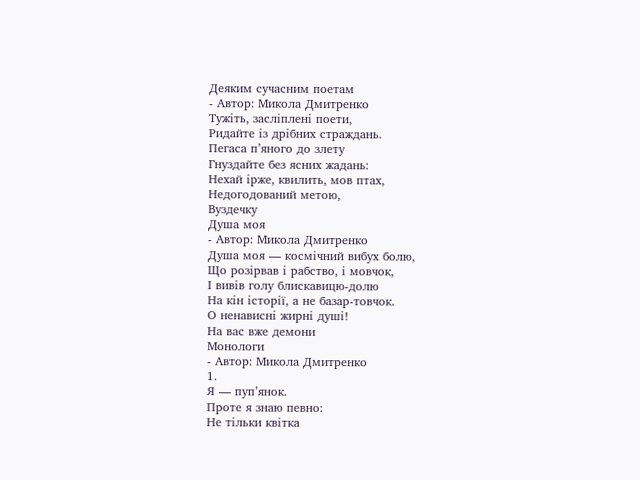Деяким сучасним поетам
- Автор: Микола Дмитренко
Тужіть, засліплені поети,
Ридайте із дрібних страждань.
Пегаса п’яного до злету
Гнуздайте без ясних жадань:
Нехай ірже, квилить, мов птах,
Недогодований метою,
Вуздечку
Душа моя
- Автор: Микола Дмитренко
Душа моя — космічний вибух болю,
Що розірвав і рабство, і мовчок,
І вивів голу блискавицю-долю
На кін історії, а не базар-товчок.
О ненависні жирні душі!
На вас вже демони
Монологи
- Автор: Микола Дмитренко
1.
Я — пуп’янок.
Проте я знаю певно:
Не тільки квітка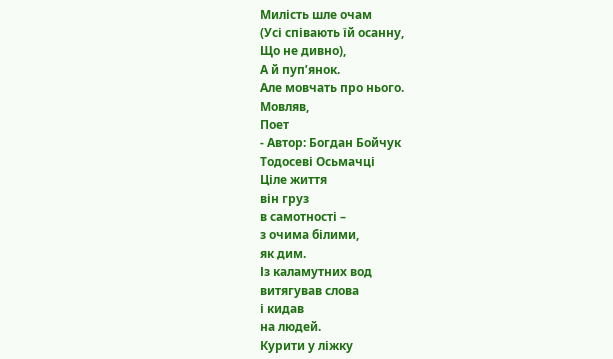Милість шле очам
(Усі співають їй осанну,
Що не дивно),
А й пуп’янок.
Але мовчать про нього.
Мовляв,
Поет
- Автор: Богдан Бойчук
Тодосеві Осьмачці
Ціле життя
він груз
в самотності –
з очима білими,
як дим.
Із каламутних вод
витягував слова
і кидав
на людей.
Курити у ліжку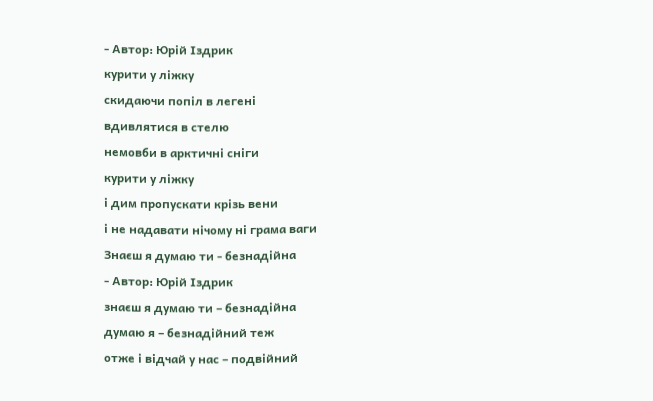- Автор: Юрій Іздрик
курити у ліжку
скидаючи попіл в легені
вдивлятися в стелю
немовби в арктичні сніги
курити у ліжку
і дим пропускати крізь вени
і не надавати нічому ні грама ваги
Знаєш я думаю ти - безнадійна
- Автор: Юрій Іздрик
знаєш я думаю ти – безнадійна
думаю я – безнадійний теж
отже і відчай у нас – подвійний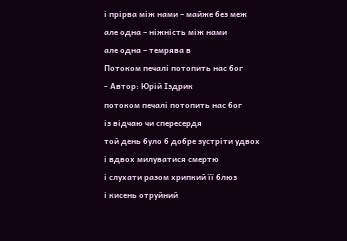і прірва між нами – майже без меж
але одна – ніжність між нами
але одна – темрява в
Потоком печалі потопить нас бог
- Автор: Юрій Іздрик
потоком печалі потопить нас бог
із відчаю чи спересердя
той день було б добре зустріти удвох
і вдвох милуватися смертю
і слухати разом хрипкий її блюз
і кисень отруйний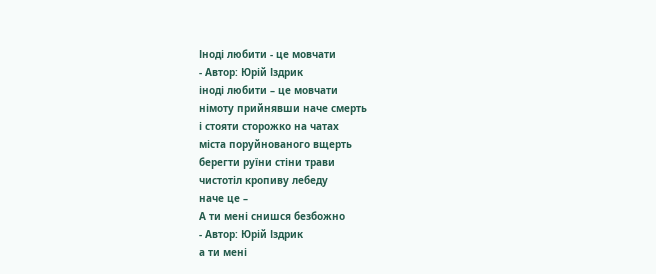Іноді любити - це мовчати
- Автор: Юрій Іздрик
іноді любити – це мовчати
німоту прийнявши наче смерть
і стояти сторожко на чатах
міста поруйнованого вщерть
берегти руїни стіни трави
чистотіл кропиву лебеду
наче це –
А ти мені снишся безбожно
- Автор: Юрій Іздрик
а ти мені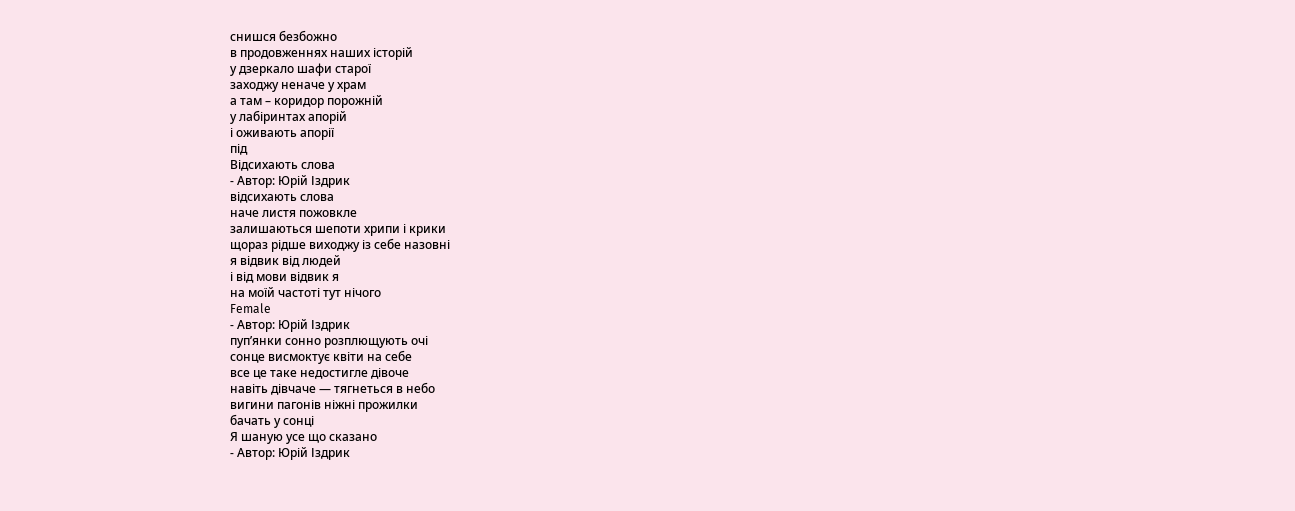снишся безбожно
в продовженнях наших історій
у дзеркало шафи старої
заходжу неначе у храм
а там – коридор порожній
у лабіринтах апорій
і оживають апорії
під
Відсихають слова
- Автор: Юрій Іздрик
відсихають слова
наче листя пожовкле
залишаються шепоти хрипи і крики
щораз рідше виходжу із себе назовні
я відвик від людей
і від мови відвик я
на моїй частоті тут нічого
Female
- Автор: Юрій Іздрик
пуп’янки сонно розплющують очі
сонце висмоктує квіти на себе
все це таке недостигле дівоче
навіть дівчаче — тягнеться в небо
вигини пагонів ніжні прожилки
бачать у сонці
Я шаную усе що сказано
- Автор: Юрій Іздрик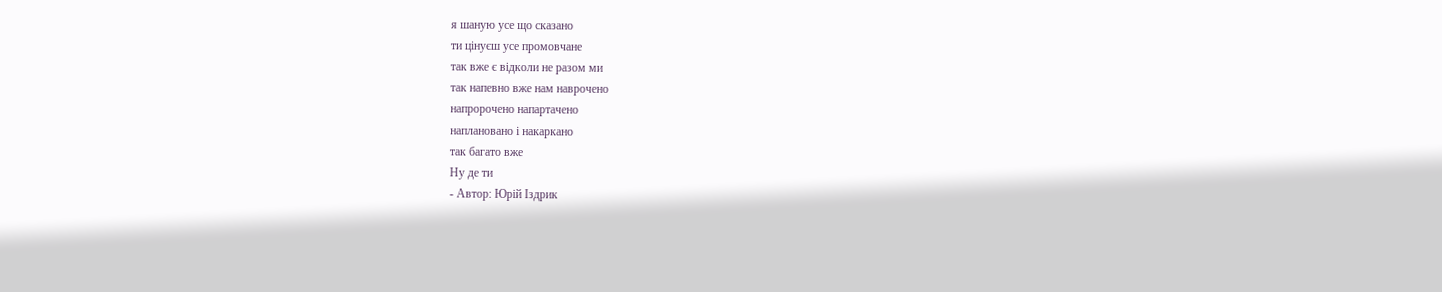я шаную усе що сказано
ти цінуєш усе промовчане
так вже є відколи не разом ми
так напевно вже нам наврочено
напророчено напартачено
наплановано і накаркано
так багато вже
Ну де ти
- Автор: Юрій Іздрик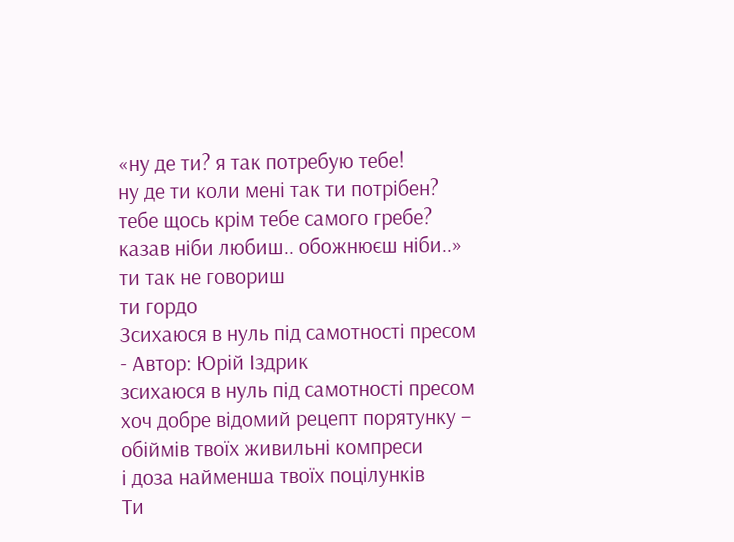«ну де ти? я так потребую тебе!
ну де ти коли мені так ти потрібен?
тебе щось крім тебе самого гребе?
казав ніби любиш.. обожнюєш ніби..»
ти так не говориш
ти гордо
Зсихаюся в нуль під самотності пресом
- Автор: Юрій Іздрик
зсихаюся в нуль під самотності пресом
хоч добре відомий рецепт порятунку –
обіймів твоїх живильні компреси
і доза найменша твоїх поцілунків
Ти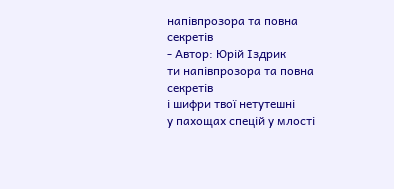напівпрозора та повна секретів
- Автор: Юрій Іздрик
ти напівпрозора та повна секретів
і шифри твої нетутешні
у пахощах спецій у млості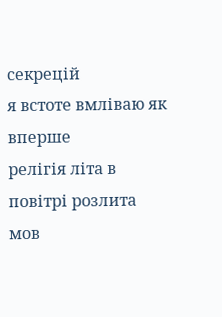секрецій
я встоте вмліваю як вперше
релігія літа в повітрі розлита
мов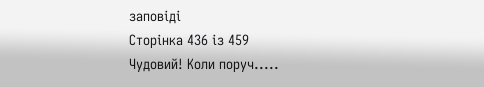заповіді
Сторінка 436 із 459
Чудовий! Коли поруч.....